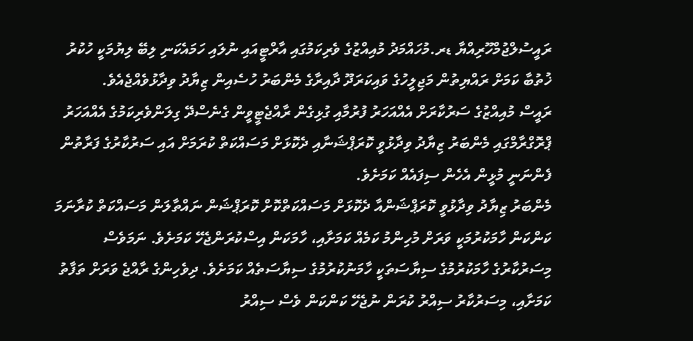ރައީސުލްޖުމްހޫރިއްޔާ ޑރ.މުހައްމަދު މުއިއްޒުގެ ވެރިކަމުގައި އާރްޓީއައި ނުލައި ހަމައެކަނި ލިބޭ ލިޔުމަކީ ހުކުރު ޚުތުބާ ކަމަށް ރައްޔިތުން މަޖިލީހުގެ ވައިކަރަދޫ ދާއިރާގެ މެންބަރު ހުސެއިން ޒިޔާދު ވިދާޅުވެއްޖެއެވެ.
ރައީސް މުއިއްޒުގެ ސަރުކާރަށް އެއްއަހަރު ފުރުމާއި ގުޅިގެން ރާއްޖެޓީވީން ގެނެސްދޭ ގިލަންވެރިކަމުގެ އެއްއަހަރު ޕްރޮގްރާމްގައި މެންބަރު ޒިޔާދު ވިދާޅުވީ ކޮރަޕްޝަނާއި ދެކޮޅަށް މަސައްކަތް ކުރަމަށް އައި ސަރުކާރުގެ ފަރާތުން ފެންނަނީ މުޅީން އެހެން ސިފައެއް ކަމަށެވެ.
މެންބަރު ޒިޔާދު ވިދާޅުވީ ކޮރަޕްޝަންއާ ދެކޮޅަށް މަސައްކަތްކޮށް ކޮރަޕްޝަން ނައްތާލަން މަސައްކަތް ކުރާނަމަ ކަންކަން ހާމަކުރުމަކީ ވަރަށް މުހިންމު ކަމެއް ކަމަށާއި، ހާމަކަން އިސްކުރަންޖެހޭ ކަމަށެވެ. ނަމަވެސް މިސަރުކާރުގެ ހާމަކުރުމުގެ ސިޔާސަތަކީ ހާމަނުކުރުމުގެ ސިޔާސަތެއް ކަމަށެވެ. ދިވެހިންގެ ރާއްޖެ ވަރަށް ތަފާތު ކަމަށާއި، މިސަރުކާރު ސިއްރު ކުރަން ނުޖެހޭ ކަންކަން ވެސް ސިއްރު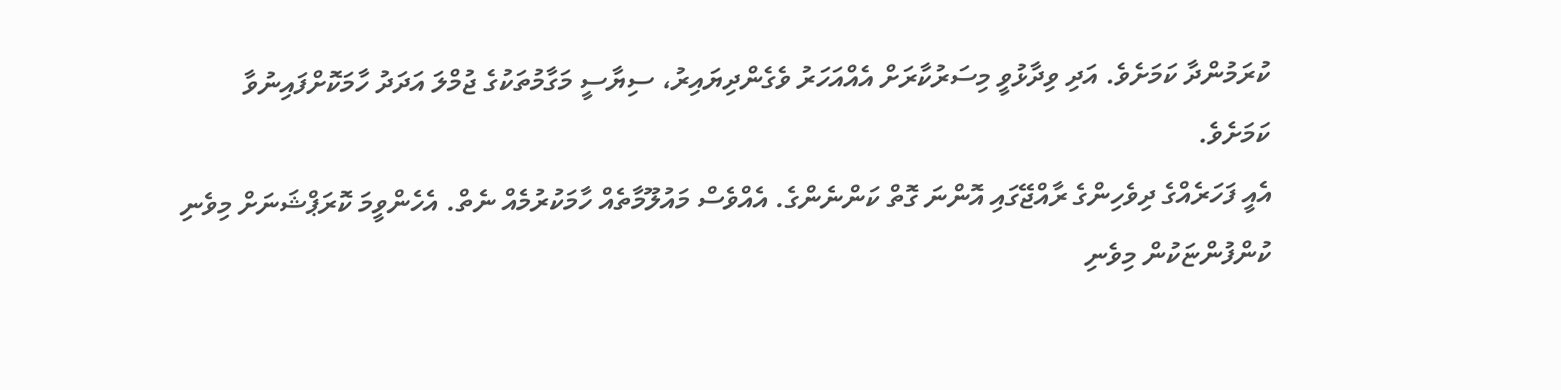ކުރަމުންދާ ކަމަށެވެ. އަދި ވިދާޅުވީ މިސަރުކާރަށް އެއްއަހަރު ވެގެންދިޔައިރު، ސިޔާސީ މަގާމުތަކުގެ ޖުމްލަ އަދަދު ހާމަކޮށްފައިނުވާ ކަމަށެވެ.
އެއީ ފަހަރެއްގެ ދިވެހިންގެ ރާއްޖޭގައި އޮންނަ ގޮތް ކަންނެންގެ. އެއްވެސް މައުލޫމާތެއް ހާމަކުރުމެއް ނެތް. އެހެންވީމަ ކޮރަޕްޝަނަށް މިވެނި ކުންފުންޏަކުން މިވެނި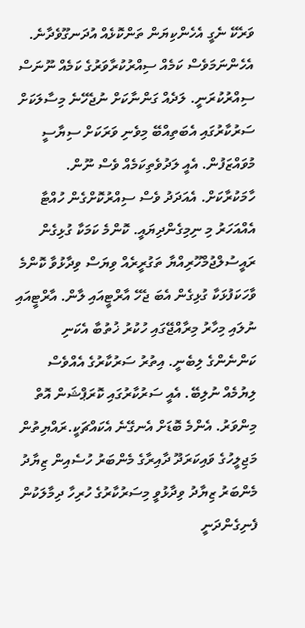ވަރެކޭ ނެގީ އެހެންކިޔަން ތަންކޮޅެއް އުދަނގޫވެދާނެ. އެހެންނަމަވެސް ކަމެއް ސިއްރުކުރާވަރުގެ ކަމެއް ނޫނަސް ސިއްރުކުރަނީ. ލަދެއް ގަންނާކަށް ނުޖެހޭނެ މިސާލަކަށް ސަރުކާރުގައި އެބަތިއްބޭ މިވެނި ވަރަކަށް ސިޔާސީ މުވައްޒަފުން. އެއީ ލަދުވެތިކަމެއް ވެސް ނޫން. ހާމަކުރާކަށް. އެއަދަދު ވެސް ސިއްރުކޮށްގެން ހުއްޓާ އެއްއަހަރު މި ނިމިގެންދިޔައީ. ކޮންމެ ކަމަކާ ގުޅިގެން ރައީސުލްޖުމްހޫރިއްޔާ ތަގުރީރެއް ވިޔަސް ވިދާޅުވާ ކޮންމެ ވާހަކަފުޅަކާ ގުޅިގެން އެބަ ޖެހޭ އާރްޓީއައި ލާން. އާރްޓީއައި ނުލައި މިހާރު މިރާއްޖޭގައި ހުކުރު ޚުތުބާ އެކަނި ކަންނެންގެ ލިބެނީ. އިތުރު ސަރުކާރުގެ އެއްވެސް ލިޔުމެއް ނުލިބޭ. އެއީ ސަރުކާރުގައި ކޮރަޕްޝަން އޮތް މިންވަރު. އެންމެ ބޮޑަށް އެނގޭނެ އެކައްޗަކީ.ރައްޔިތުން މަޖިލީހުގެ ވައިކަރަދޫ ދާއިރާގެ މެންބަރު ހުސެއިން ޒިޔާދު
މެންބަރު ޒިޔާދު ވިދާޅުވީ މިސަރުކާރުގެ ހުރިހާ ދިމާލަކުން ފެނިގެންދަނީ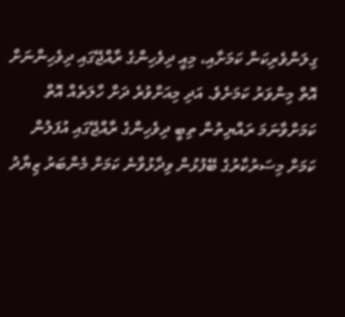ގިލަންވެރިކަން ކަމަށާއި، މިއީ ދިވެހިންގެ ރާއްޖޭގައި ދިވެހިންނަށް އޮތް މިންވަރު ކަމަށެވެ. އަދި މިއަށްވުރެ ދަށް ހާލަތެއް އޮތް ކަމަށްވާނަމަ ރައްޔިތުން ތިބީ ދިވެހިންގެ ރާއްޖޭގައި އުފަލުން ކަމަށް މިސަރުކާރުގެ ބޭފުޅުން ވިދާޅުވާނެ ކަމަށް މެންބަރު ޒިޔާދު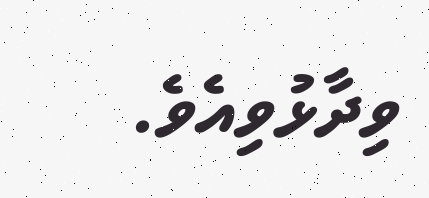ވިދާޅުވިއެވެ.